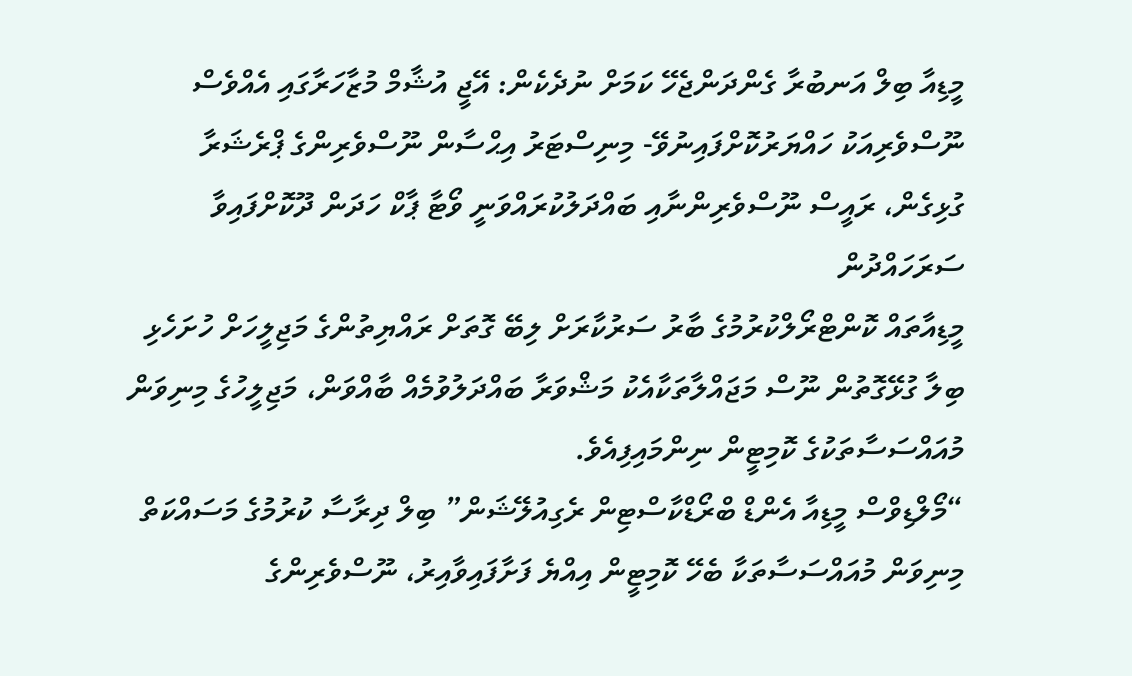މީޑިއާ ބިލް އަނބުރާ ގެންދަންޖެހޭ ކަމަށް ނުދެކެން: އޭޖީ އުޝާމް މުޒާހަރާގައި އެއްވެސް ނޫސްވެރިއަކު ހައްޔަރުކޮށްފައިނުވޭ- މިނިސްޓަރު އިޙްސާން ނޫސްވެރިންގެ ޕްރެޝަރާ ގުޅިގެން، ރައީސް ނޫސްވެރިންނާއި ބައްދަލުކުރައްވަނީ ވޯޓާ ޕާކް ހަދަން ދޫކޮށްފައިވާ ސަރަހައްދުން
މީޑިއާތައް ކޮންޓްރޯލްކުރުމުގެ ބާރު ސަރުކާރަށް ލިބޭ ގޮތަށް ރައްޔިތުންގެ މަޖިލީހަށް ހުށަހެޅި ބިލާ ގުޅޭގޮތުން ނޫސް މަޖައްލާތަކާއެކު މަޝްވަރާ ބައްދަލުވުމެއް ބާއްވަން، މަޖިލީހުގެ މިނިވަން މުއައްސަސާތަކުގެ ކޮމިޓީން ނިންމައިފިއެވެ.
“މޯލްޑިވްސް މީޑިއާ އެންޑް ބްރޯޑްކާސްޓިން ރެގިއުލޭޝަން” ބިލް ދިރާސާ ކުރުމުގެ މަސައްކަތް މިނިވަން މުއައްސަސާތަކާ ބެހޭ ކޮމިޓީން އިއްޔެ ފަށާފައިވާއިރު، ނޫސްވެރިންގެ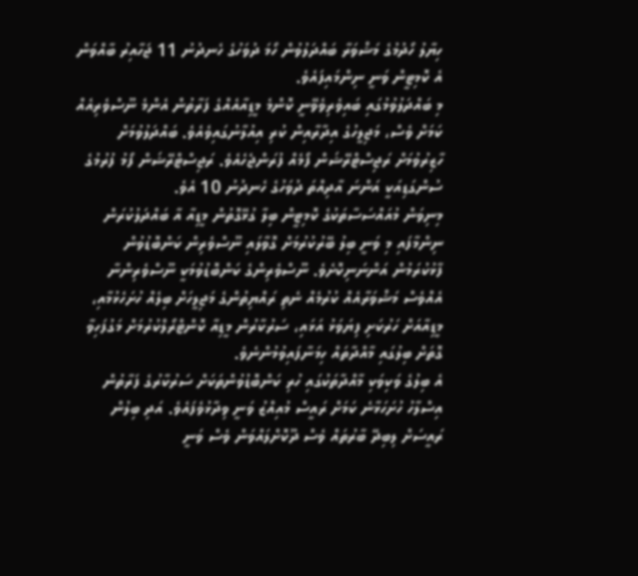ހިޔާލު ހޯދުމުގެ މަޝްވަރާ ބައްދަލުވުން ހޯމަ ދުވަހުގެ ހެނދުނު 11 ޖަހާއިރު ބާއްވަން އެ ކޮމިޓީން ވަނީ ނިންމައިފައެވެ.
މި ބައްދަލުވުމުގައި ބައިވެރިވެވޭނީ ކޮންމެ މީޑިއާއެއްގެ ފަރާތުން އެންމެ ނޫސްވެރިއެއް ކަމަށް ވެސް، މަޖިލީހުގެ އިދާރާއިން ކުރި އިއުލާނުގައިވެއެވެ. ބައްދަލުވުމަށް ހާޒިރުވުމަށް ރަޖިސްޓްރޭޝަން ފޯމެއް ފުރަންޖެހެއެވެ. ރަޖިސްޓްރޭޝަން ފޯމު ފުރުމުގެ ސުންގަޑިއަކީ އަންނަ އާދިއްތަ ދުވަހުގެ ހެނދުނު 10 އެވެ.
މިނިވަން މުއައްސަސާތަކުގެ ކޮމިޓީން ބިލާ ގުޅޭގޮތުން މީޑިއާ އާ ބައްދަލުކުރަން ނިންމާފައި މި ވަނީ ބިލު ބޭރުކުރުމަށް ގޮވާލައި ނޫސްވެރިން ކަންބޮޑުވުން ފާޅުކުރަމުން އަންނަނިކޮށެވެ. ނޫސްވެރިންގެ ކަންބޮޑުވުމަކީ ނޫސްވެރިންނާ އެއްވެސް މަޝްވަރާއެއް ކުރުމެއް ނެތި ރައްޔިތުންގެ މަޖިލީހަށް ބިލެއް ހުށަހެޅުމާއި، މީޑިއާއަށް ހަރުކަށި ފިޔަވަޅު އަޅައި، ސަރުކާރުން މީޑިއާ ކޮންޓްރޯލްކުރުމަށް މަގުފަހިވާ ގޮތަށް ބިލުގައި މާއްދާތައް ހިމަނާފައިވުމުންނެވެ.
އެ ބިލުގެ ވަކިވަކި މާއްދާތަކުގައި ހުރި ކަންބޮޑުވުންތަކަށް ސަރުކާރުގެ ފަރާތުން އިސްލާހު ހުށަހަޅާނެ ކަމަށް ރައީސް މުއިއްޒު ވަނީ ވިދާޅުވެފައެވެ. އަދި ބިލުން ރައީސަށް ލިބިދޭ ބާރުތައް ވެސް ދޫކޮށްލައްވަން ވެސް ވަނީ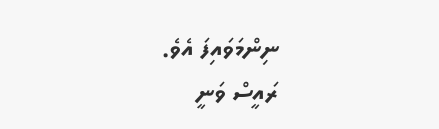ނިންމަވައިފަ އެވެ.
ރައީސް ވަނީ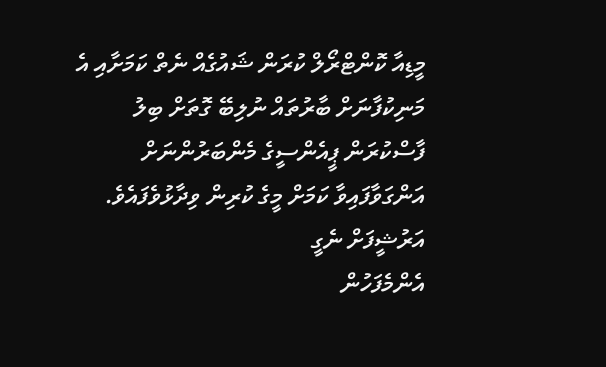މީޑިއާ ކޮންޓްރޯލް ކުރަން ޝައުގެއް ނެތް ކަމަށާއި އެ މަނިކުފާނަށް ބާރުތައް ނުލިބޭ ގޮތަށް ބިލު ފާސްކުރަން ޕީއެންސީގެ މެންބަރުންނަށް އަންގަވާފައިވާ ކަމަށް މީގެ ކުރިން ވިދާޅުވެފައެވެ.
އަރުޝީފަށް ނެގީ
އެންމެފަހުން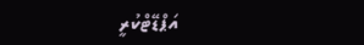އަޕްޑޭޓްކުރީ